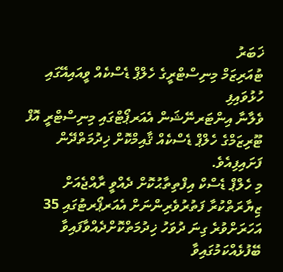ޚަބަރު
ޓުއަރިޒަމް މިނިސްޓްރީގެ ހެލްޕް ޑެސްކެއް ވީއައިއޭގައި ހުޅުވައިފި
ވެލާނާ އިންޓަރނޭޝަން އެއަރޕޯޓްގައި މިނިސްޓްރީ އޮފް ޓޫރިޒަމްގެ ހެލްޕް ޑެސްކެއް ޤާއިމްކޮށް ޚިދުމަތްދޭން ފަށައިފިއެވެ.
މި ހެލްޕް ޑެސްކް އިފްތިތާޙުކޮށް ދެއްވީ ރާއްޖެއަށް ޒިޔާރަތްކުރާ ފަތުރުވެރިންނަށް އެއަރޕޯރޓުގައި 35 އަހަރަށްވުރެ ގިނަ ދުވަހު ޚިދުމަތްކޮށްދެއްވާފައިވާ ބޭފުޅެއްކަމުގައިވާ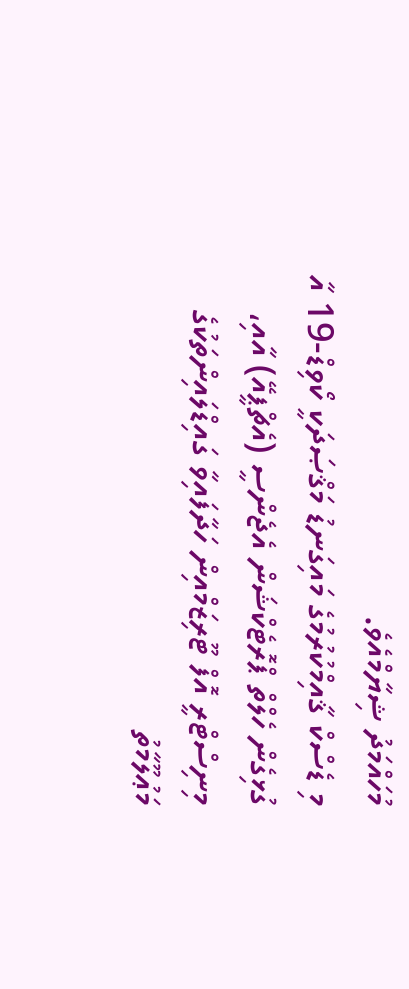މުހައްމަދު ޝިޔާމްއެވެ.
މި ޑެސްކް ޤާއިމްކުރުމުގެ މައިގަނޑު މަޤްޞަދަކީ ކޯވިޑް-19 އާ ގުޅިގެން ހެލްތް ޕްރޮޓެކްޝަން އެޖެންސީ (އެޗްޕީއޭ) އާއި، މިނިސްޓްރީ އޮފް ޓޫރިޒަމްއިން ހަދާފައިވާ ގައިޑްލައިންތަކުގެ މަޢުލޫމާތު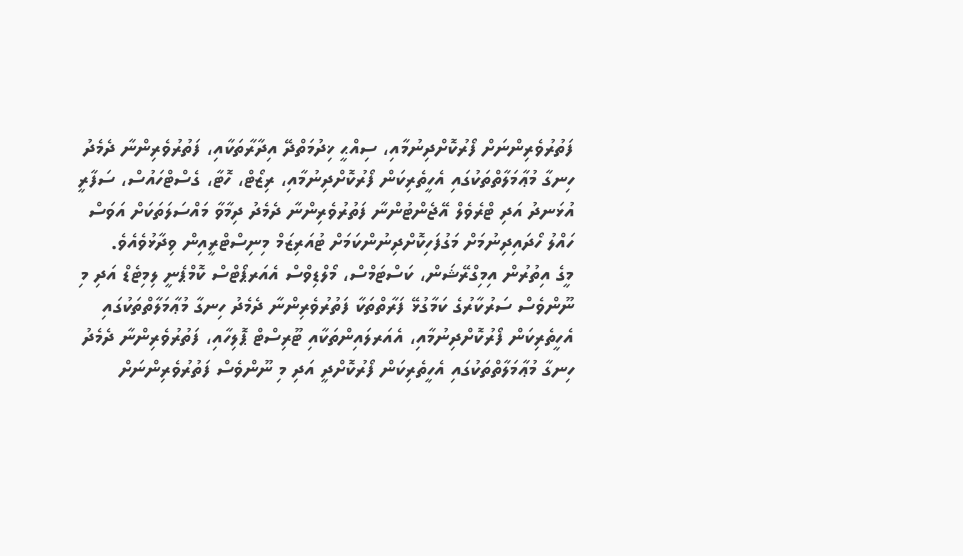ފަތުރުވެރިންނަށް ފޯރުކޮށްދިނުމާއި، ސިއްޙީ ޚިދުމަތްދޭ އިދާރާތަކާއި، ފަތުރުވެރިންނާ ދެމެދު ހިނގާ މުޢާމަލާތްތަކުގައި އެހީތެރިކަން ފޯރުކޮށްދިނުމާއި، ރިޒޯޓް، ހޮޓާ، ގެސްޓްހައުސް، ސަފާރީ އުޅަނދު އަދި ޓްރެވެލް އޭޖެންޓުންނާ ފަތުރުވެރިންނާ ދެމެދު ދިމާވާ މައްސަލަތަކަށް އަވަސް ހައްލު ހޯދައިދިނުމަށް މަގުފަހިކޮށްދިނުންކަމަށް ޓުއަރިޒަމް މިނިސްޓްރީއިން ވިދާޅުވެއެވެ.
މީގެ އިތުރުން އިމިގްރޭޝަން، ކަސްޓަމްސް، މޯލްޑިވްސް އެއަރޕޯޓްސް ކޮމްޕެނީ ލިމިޓެޑް އަދި މި ނޫންވެސް ސަރުކާރުގެ ކަމާގުޅޭ ފަރާތްތަކާ ފަތުރުވެރިންނާ ދެމެދު ހިނގާ މުޢާމަލާތްތަކުގައި އެހީތެރިކަން ފޯރުކޮށްދިނުމާއި، އެއަރލައިންތަކާއި ޓޫރިސްޓް ޕޮލިހާއި، ފަތުރުވެރިންނާ ދެމެދު ހިނގާ މުޢާމަލާތްތަކުގައި އެހީތެރިކަން ފޯރުކޮށްދީ އަދި މި ނޫންވެސް ފަތުރުވެރިންނަށް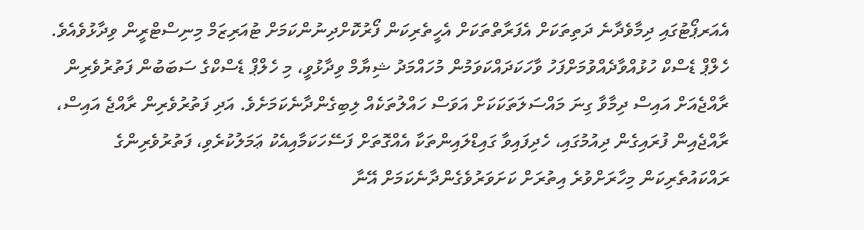އެއަރޕޯޓުގައި ދިމާވެދާނެ ދަތިތަކަށް އެފަރާތްތަކަށް އެހީތެރިކަން ފޯރުކޮށްދިނުންކަމަށް ޓުއަރިޒަމް މިނިސްޓްރީން ވިދާޅުވެއެވެ.
ހެލްޕް ޑެސްކް ހުޅުއްވާދެއްވުމަށްފަހު ވާހަކަދައްކަވަމުން މުހައްމަދު ޝިޔާމް ވިދާޅުވީ، މި ހެލްޕް ޑެސްކްގެ ސަބަބުން ފަތުރުވެރިން ރާއްޖެއަށް އައިސް ދިމާވާ ގިނަ މައްސަލަތަކަކަށް އަވަސް ހައްލުތަކެއް ލިބިގެންދާނެކަމަށެވެ. އަދި ފަތުރުވެރިން ރާއްޖެ އައިސް، ރާއްޖެއިން ފުރައިގެން ދިއުމުގައި، ހެދިފައިވާ ގައިޑްލައިންތަކާ އެއްގޮތަށް ފަސޭހަކަމާއިއެކު ޢަމަލުކުރެވި، ފަތުރުވެރިންގެ ރައްކައުތެރިކަން މިހާރަށްވުރެ އިތުރަށް ކަށަވަރުވެގެންދާނެކަމަށް އޭނާ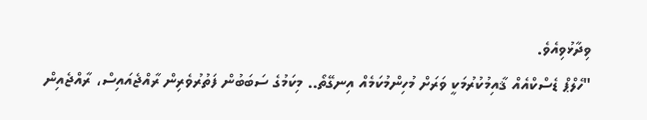ވިދާޅުވިއެވެ.
"ހެލްޕް ޑެސްކްއެއް ޤާއިމުކުރުމަކީ ވަރަށް މުހިންމުކަމެއް އިނގޭތޯ.. މިކަމުގެ ސަބަބުން ފަތުރުވެރިން ރާއްޖެއައިސް، ރާއްޖެއިން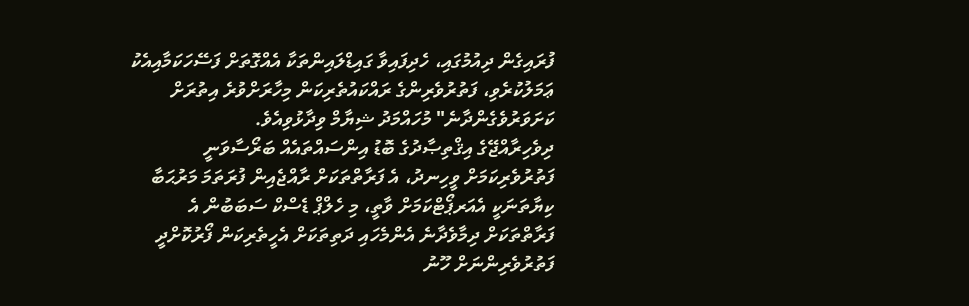ފުރައިގެން ދިއުމުގައި، ހެދިފައިވާ ގައިޑްލައިންތަކާ އެއްގޮތަށް ފަސޭހަކަމާއިއެކު ޢަމަލުކުރެވި، ފަތުރުވެރިންގެ ރައްކައުތެރިކަން މިހާރަށްވުރެ އިތުރަށް ކަށަވަރުވެގެންދާނެ" މުހައްމަދު ޝިޔާމް ވިދާޅުވިއެވެ.
ދިވެހިރާއްޖޭގެ އިޤްތިޞާދުގެ ބޮޑު އިންސައްތައެއް ބަރޯސާވަނީ ފަތުރުވެރިކަމަށް ވީހިނދު، އެ ފަރާތްތަކަށް ރާއްޖެއިން ފުރަތަމަ މަރުޙަބާ ކިޔާތަނަކީ އެއަރޕޯޓްކަމަށް ވާތީ، މި ހެލްޕް ޑެސްކް ސަބަބުން އެ ފަރާތްތަކަށް ދިމާވެދާނެ އެންމެހައި ދަތިތަކަށް އެހީތެރިކަން ފޯރުކޮށްދީ ފަތުރުވެރިންނަށް ހޫނު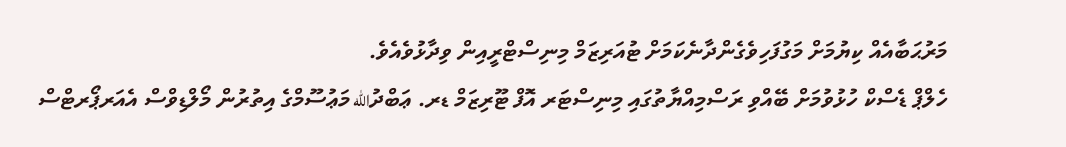މަރުޙަބާއެއް ކިޔުމަށް މަގުފަހިވެގެންދާނެކަމަށް ޓުއަރިޒަމް މިނިސްޓްރީއިން ވިދާޅުވެއެވެ.
ހެލްޕް ޑެސްކް ހުޅުވުމަށް ބޭއްވި ރަސްމިއްޔާތުގައި މިނިސްޓަރ އޮފް ޓޫރިޒަމް ޑރ. ޢަބްދުالله މަޢުސޫމްގެ އިތުރުން މޯލްޑިވްސް އެއަރޕޯރޓްސް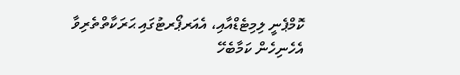ކޮމްޕެނީ ލިމިޓެޑްއާއި، އެއަރޕޯރޓުގައި ޙަރަކާތްތެރިވާ އެހެނިހެން ކަމާބެހޭ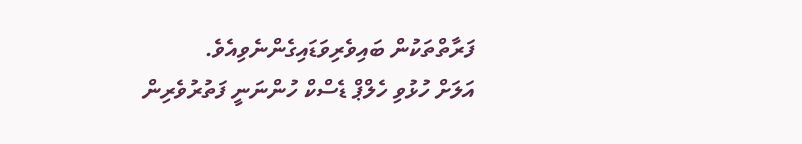ފަރާތްތަކުން ބައިވެރިވަޑައިގެންނެވިއެވެ.
އަލަށް ހުޅުވި ހެލްޕް ޑެސްކް ހުންނަނީ ފަތުރުވެރިން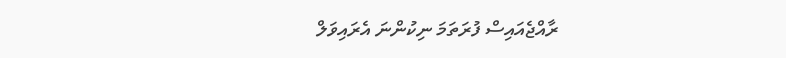ރާއްޖެއައިސް ފުރަތަމަ ނިކުންނަ އެރައިވަލް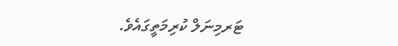ޓަރމިނަލް ކުރިމަތީގައެވެ.